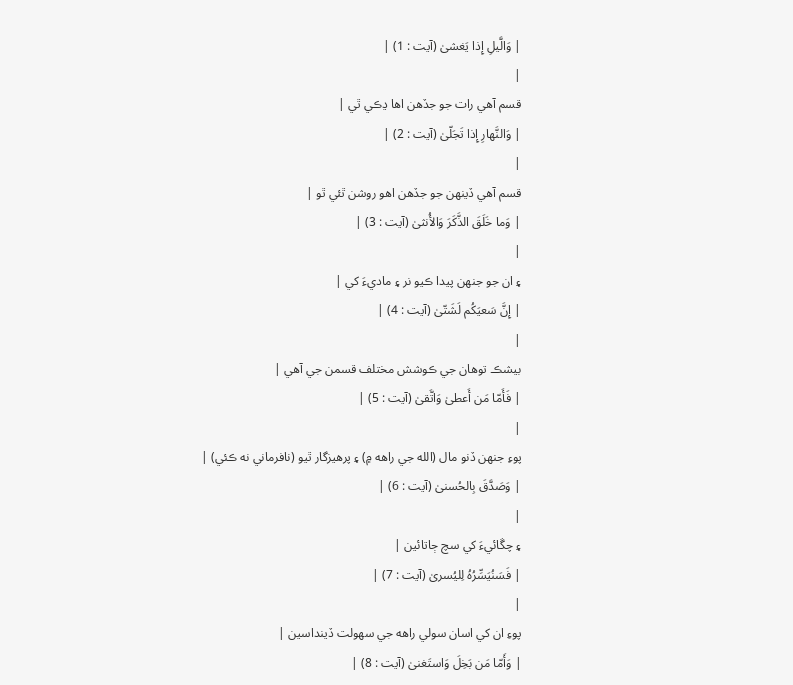| وَالَّيلِ إِذا يَغشىٰ (آيت : 1) |
|
قسم آهي رات جو جڏهن اها ڍڪي ٿي |
| وَالنَّهارِ إِذا تَجَلّىٰ (آيت : 2) |
|
قسم آهي ڏينهن جو جڏهن اهو روشن ٿئي ٿو |
| وَما خَلَقَ الذَّكَرَ وَالأُنثىٰ (آيت : 3) |
|
۽ ان جو جنهن پيدا ڪيو نر ۽ ماديءَ کي |
| إِنَّ سَعيَكُم لَشَتّىٰ (آيت : 4) |
|
بيشڪ توهان جي ڪوشش مختلف قسمن جي آهي |
| فَأَمّا مَن أَعطىٰ وَاتَّقىٰ (آيت : 5) |
|
پوءِ جنهن ڏنو مال (الله جي راهه ۾) ۽ پرهيزگار ٿيو (نافرماني نه ڪئي) |
| وَصَدَّقَ بِالحُسنىٰ (آيت : 6) |
|
۽ چڱائيءَ کي سچ ڄاتائين |
| فَسَنُيَسِّرُهُ لِليُسرىٰ (آيت : 7) |
|
پوءِ ان کي اسان سولي راهه جي سهولت ڏينداسين |
| وَأَمّا مَن بَخِلَ وَاستَغنىٰ (آيت : 8) |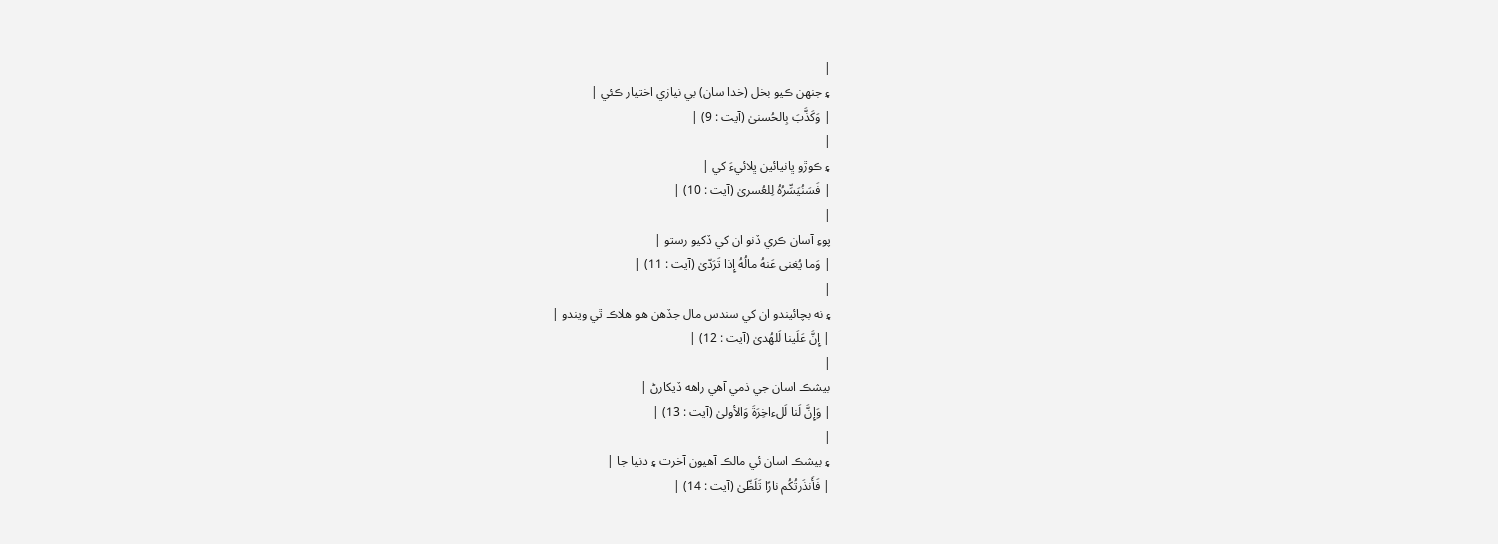|
۽ جنهن ڪيو بخل (خدا سان) بي نيازي اختيار ڪئي |
| وَكَذَّبَ بِالحُسنىٰ (آيت : 9) |
|
۽ ڪوڙو ڀانيائين ڀلائيءَ کي |
| فَسَنُيَسِّرُهُ لِلعُسرىٰ (آيت : 10) |
|
پوءِ آسان ڪري ڏنو ان کي ڏکيو رستو |
| وَما يُغنى عَنهُ مالُهُ إِذا تَرَدّىٰ (آيت : 11) |
|
۽ نه بچائيندو ان کي سندس مال جڏهن هو هلاڪ ٿي ويندو |
| إِنَّ عَلَينا لَلهُدىٰ (آيت : 12) |
|
بيشڪ اسان جي ذمي آهي راهه ڏيکارڻ |
| وَإِنَّ لَنا لَلءاخِرَةَ وَالأولىٰ (آيت : 13) |
|
۽ بيشڪ اسان ئي مالڪ آهيون آخرت ۽ دنيا جا |
| فَأَنذَرتُكُم نارًا تَلَظّىٰ (آيت : 14) |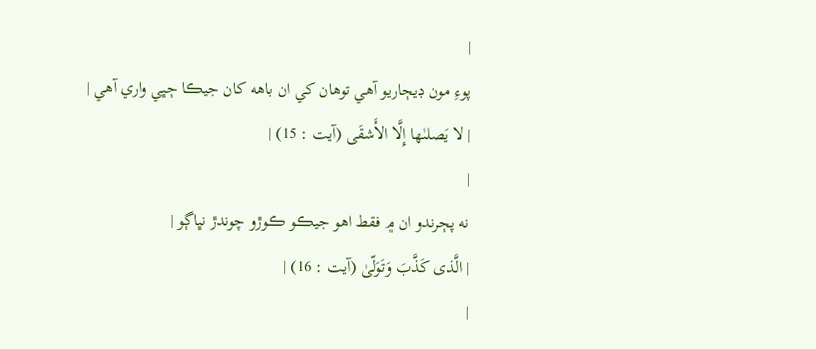|
پوءِ مون ڊيڄاريو آهي توهان کي ان باهه کان جيڪا ڄڀي واري آهي |
| لا يَصلىٰها إِلَّا الأَشقَى (آيت : 15) |
|
نه پڄرندو ان ۾ فقط اهو جيڪو ڪوڙو چوندڙ نڀاڳو |
| الَّذى كَذَّبَ وَتَوَلّىٰ (آيت : 16) |
|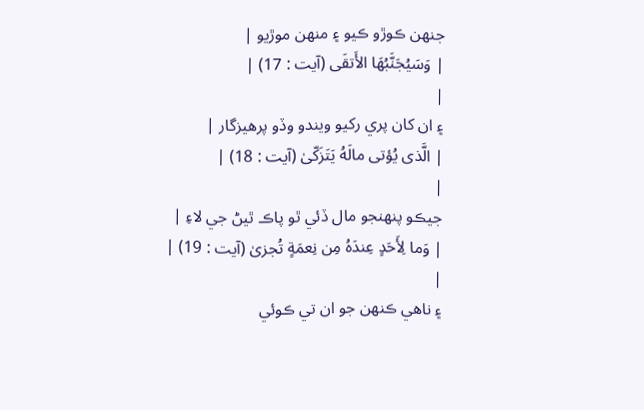جنهن ڪوڙو ڪيو ۽ منهن موڙيو |
| وَسَيُجَنَّبُهَا الأَتقَى (آيت : 17) |
|
۽ ان کان پري رکيو ويندو وڏو پرهيزگار |
| الَّذى يُؤتى مالَهُ يَتَزَكّىٰ (آيت : 18) |
|
جيڪو پنهنجو مال ڏئي ٿو پاڪ ٿيڻ جي لاءِ |
| وَما لِأَحَدٍ عِندَهُ مِن نِعمَةٍ تُجزىٰ (آيت : 19) |
|
۽ ناهي ڪنهن جو ان تي ڪوئي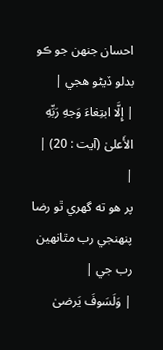احسان جنهن جو ڪو بدلو ڏيڻو هجي |
| إِلَّا ابتِغاءَ وَجهِ رَبِّهِ الأَعلىٰ (آيت : 20) |
|
پر هو ته گهري ٿو رضا پنهنجي رب مٿانهين رب جي |
| وَلَسَوفَ يَرضىٰ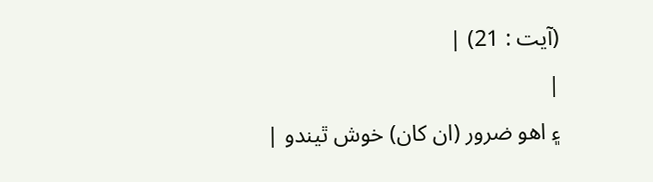(آيت : 21) |
|
۽ اهو ضرور (ان کان) خوش ٿيندو |